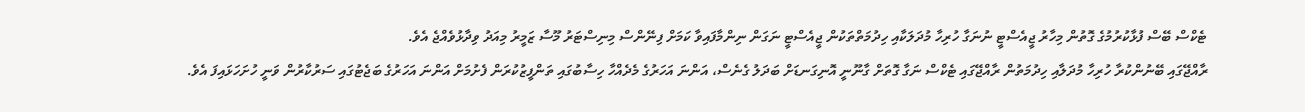ޓެކްސް ބޭސް ފުޅާކުރުމުގެ ގޮތުން މިހާރު ޖީއެސްޓީ ނުނަގާ ހުރިހާ މުދަލަކާއި ހިދުމަތްތަކުން ޖީއެސްޓީ ނަގަން ނިންމާފައިވާ ކަމަށް ފިނޭންސް މިނިސްޓަރު މޫސާ ޒަމީރު މިއަދު ވިދާޅުވެއްޖެ އެވެ.
ރާއްޖޭގައި ބޭނުންކުރާ ހުރިހާ މުދަލާއި ހިދުމަތުން ރާއްޖޭގައި ޓެކްސް ނަގާ ގޮތަށް ގާނޫނީ އޮނިގަނޑަށް ބަދަލު ގެނެސް، އަންނަ އަހަރުގެ މެދެއްހާ ހިސާބުގައި ތަންފީޒުކުރަން ފެށުމަށް އަންނަ އަހަރުގެ ބަޖެޓުގައި ސަރުކާރުން ވަނީ ހުށަހަޅައިފަ އެވެ.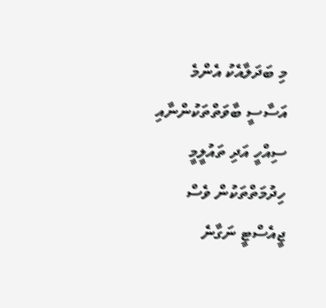މި ބަދަލާއެކު އެންމެ އަސާސީ ބާވަތްތަކުންނާއި ސިއްހީ އަދި ތައުލީމީ ހިދުމަތްތަކުން ވެސް ޖީއެސްޓީ ނަގާނެ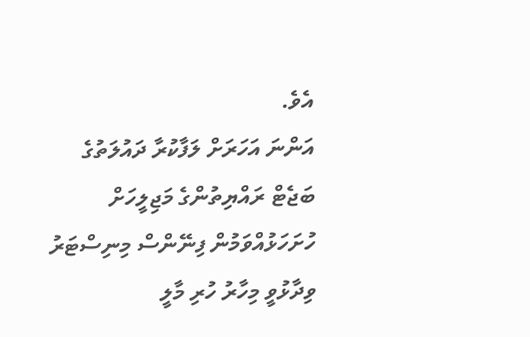އެވެ.
އަންނަ އަހަރަށް ލަފާކުރާ ދައުލަތުގެ ބަޖެޓް ރައްޔިތުންގެ މަޖިލީހަށް ހުށަހަޅުއްވަމުން ފިނޭންސް މިނިސްޓަރު ވިދާޅުވީ މިހާރު ހުރި މާލީ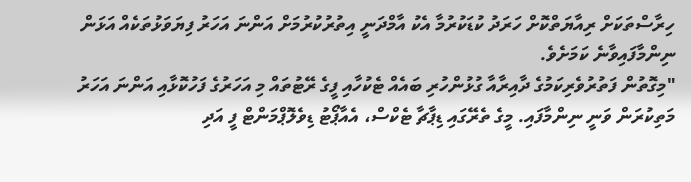ހިރާސްތަކަށް ރިއާޔަތްކޮށް ހަރަދު ކުޑަކުރުމާ އެކު އާމްދަނީ އިތުރުކުރުމަށް އަންނަ އަހަރު ފިޔަވަޅުތަކެއް އަޅަން ނިންމާފައިވާނެ ކަމަށެވެ.
"މިގޮތުން ފަތުރުވެރިކަމުގެ ދާއިރާއާ ގުޅުންހުރި ބައެއް ޓެކުހާއި ފީގެ ރޭޓުތައް މި އަހަރުގެ ފަހުކޮޅާއި އަންނަ އަހަރު މަތިކުރަން ވަނީ ނިންމާފައި. މީގެ ތެރޭގައި ޑިޕާޗާ ޓެކްސް، އެއާޕޯޓު ޑިވެލޮޕްމަންޓް ފީ އަދި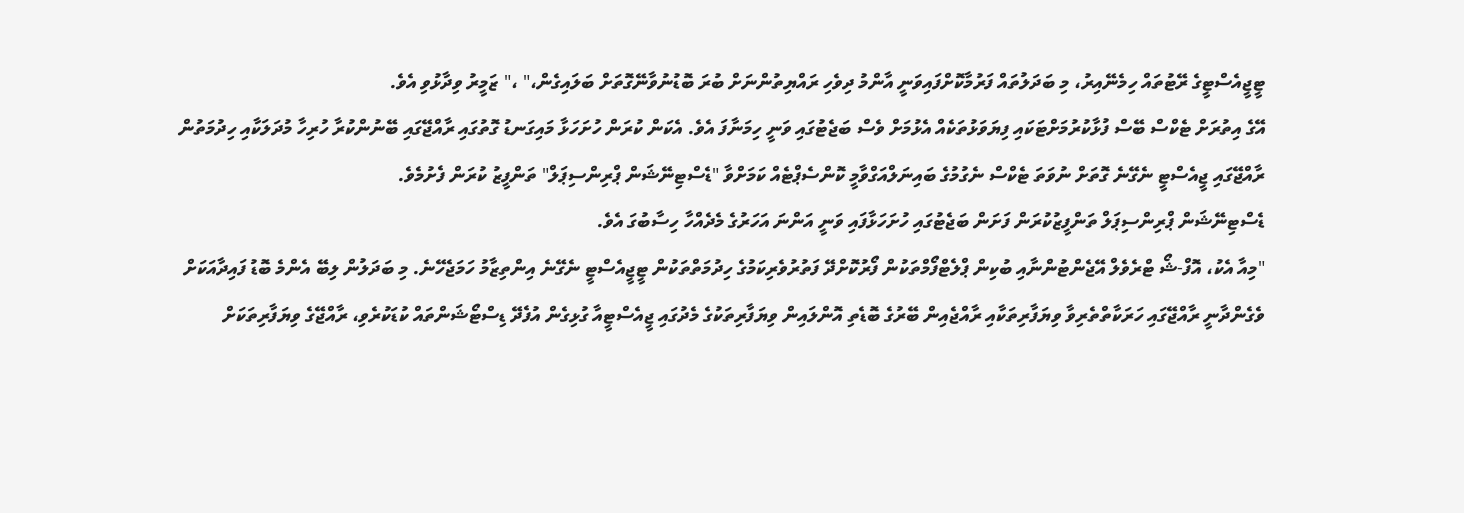ޓީޖީއެސްޓީގެ ރޭޓުތައް ހިމެނޭއިރު، މި ބަދަލުތައް ފަރުމާކޮށްފައިވަނީ އާންމު ދިވެހި ރައްޔިތުންނަށް ބުރަ ބޮޑުނުވާނޭގޮތަށް ބަލައިގެން،" ،" ޒަމީރު ވިދާޅުވި އެވެ.
އޭގެ އިތުރަށް ޓެކްސް ބޭސް ފުޅާކުރުމަށްޓަކައި ފިޔަވަޅުތަކެއް އެޅުމަށް ވެސް ބަޖެޓުގައި ވަނީ ހިމަނާފަ އެވެ. އެކަން ކުރަން ހުށަހަޅާ މައިގަނޑު ގޮތުގައި ރާއްޖޭގައި ބޭނުންކުރާ ހުރިހާ މުދަލަކާއި ހިދުމަތުން ރާއްޖޭގައި ޖީއެސްޓީ ނެގޭނެ ގޮތަށް ނުވަތަ ޓެކްސް ނެގުމުގެ ބައިނަލްއަގްވާމީ ކޮންސެޕްޓެއް ކަމަށްވާ "ޑެސްޓިނޭޝަން ޕްރިންސިޕަލް" ތަންފީޒު ކުރަން ފެށުމެވެ.
ޑެސްޓިނޭޝަން ޕްރިންސިޕަލް ތަންފީޒުކުރަން ފަށަން ބަޖެޓުގައި ހުށަހަޅާފައި ވަނީ އަންނަ އަހަރުގެ މެދެއްހާ ހިސާބުގަ އެވެ.
"މިއާ އެކު، އޮފް-ޝޯ ޓްރެވެލް އޭޖެންޓުންނާއި ބުކިން ޕްލެޓްފޯމްތަކުން ފޯރުކޮށްދޭ ފަތުރުވެރިކަމުގެ ހިދުމަތްތަކުން ޓީޖީއެސްޓީ ނެގޭނެ އިންތިޒާމު ހަމަޖެހޭނެ. މި ބަދަލުން ލިބޭ އެންމެ ބޮޑު ފައިދާއަކަށް ވެގެންދާނީ ރާއްޖޭގައި ހަރަކާތްތެރިވާ ވިޔަފާރިތަކާއި ރާއްޖެއިން ބޭރުގެ ބޮޑެތި އޮންލައިން ވިޔަފާރިތަކުގެ މެދުގައި ޖީއެސްޓީއާ ގުޅިގެން އުފެދޭ ޑިސްޓޯޝަންތައް ކުޑަކުރެވި، ރާއްޖޭގެ ވިޔަފާރިތަކަށް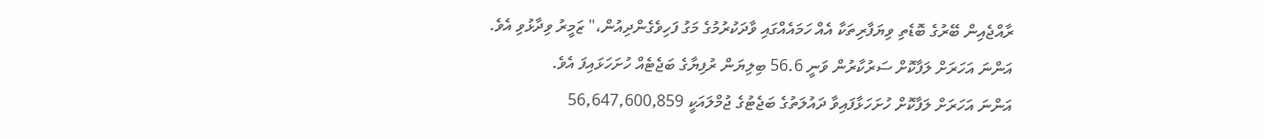ރާއްޖެއިން ބޭރުގެ ބޮޑެތި ވިޔަފާރިތަކާ އެއް ހަމައެއްގައި ވާދަކުރުމުގެ މަގު ފަހިވެގެންދިއުން،" ޒަމީރު ވިދާޅުވި އެވެ.
އަންނަ އަހަރަށް ލަފާކޮށް ސަރުކާރުން ވަނީ 56.6 ބިލިޔަން ރުފިޔާގެ ބަޖެޓެއް ހުށަހަޅައިފަ އެވެ.
އަންނަ އަހަރަށް ލަފާކޮށް ހުށަހަޅާފައިވާ ދައުލަތުގެ ބަޖެޓުގެ ޖުމްލައަކީ 56,647,600,859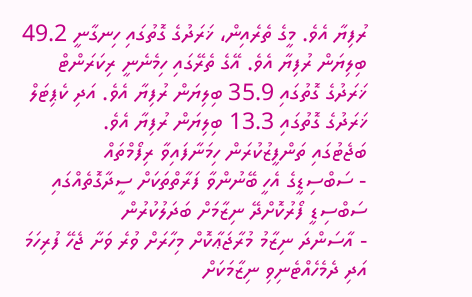ރުފިޔާ އެވެ. މީގެ ތެރެއިން، ޚަރަދުގެ ގޮތުގައި ހިނގާނީ 49.2 ބިލިޔަން ރުފިޔާ އެވެ. އޭގެ ތެރޭގައި ހިމެނެނީ ރިކަރަންޓް ޚަރަދުގެ ގޮތުގައި 35.9 ބިލިޔަން ރުފިޔާ އެވެ. އަދި ކެޕިޓަލް ޚަރަދުގެ ގޮތުގައި 13.3 ބިލިޔަން ރުފިޔާ އެވެ.
ބަޖެޓުގައި ތަންފީޒުކުރަން ހިމަނާފައިވާ ރިފޯމްތައް
- ސަބްސިޑީގެ އެހީ ބޭނުންވާ ފަރާތްތަކަށް ސީދާގޮތެއްގައި ސަބްސިޑީ ފޯރުކޮށްދޭ ނިޒާމަށް ބަދަލުކުރުން
- އާސަންދަ ނިޒާމު މުރާޖަޢާކޮށް މިހާރަށް ވުރެ ވަށާ ޖެހޭ ފުރިހަމަ އަދި ދެމެހެއްޓެނިވި ނިޒާމަކަށް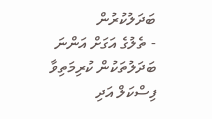ބަދަލުކުރުން
- ތެލުގެ އަގަށް އަންނަ ބަދަލުތަކުން ކުރިމަތިވާ ފިސްކަލް އަދި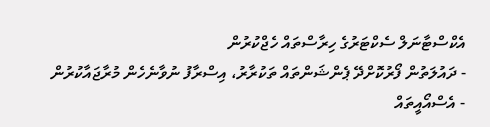އެކްސްޓާނަލް ސެކްޓަރުގެ ހިރާސްތައް ހެޖްކުރުން
- ދައުލަތުން ފޯރުކޮށްދޭ ޕެންޝަންތައް ތަކުރާރު، އިސްރާފު ނުވާނެހެން މުރާޖައާކުރުން
- އެސްއޯއީތައް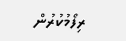ރިފޯމުކުރުން